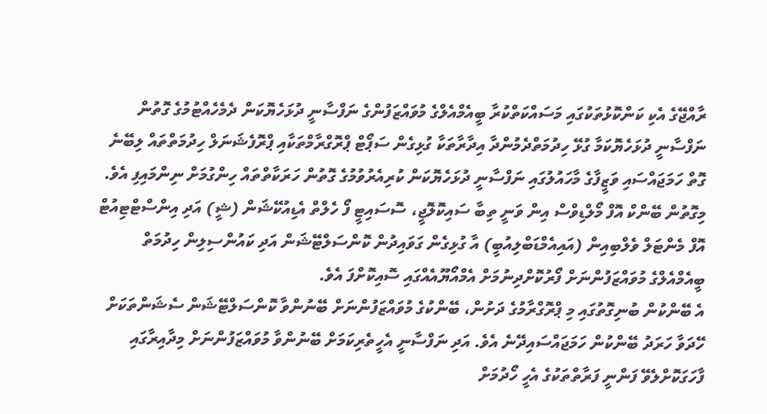ރާއްޖޭގެ އެކި ކަންކޮޅުތަކުގައި މަސައްކަތްކުރާ ބީއެމްއެލްގެ މުވައްޒަފުންގެ ނަފްސާނީ ދުޅަހެޔޮކަން ދެމެހެއްޓުމުގެ ގޮތުން ނަފްސާނީ ދުޅަހެޔޮކަމާ ގުޅޭ ހިދުމަތްދެމުންދާ އިދާރާތަކާ ގުޅިގެން ސަޕޯޓް ޕްރޮގްރާމްތަކާއި ޕްރޮފެޝަނަލް ހިދުމަތްތައް ލިބޭނެ ގޮތް ހަމަޖައްސައި ވަޒީފާގެ މާހައުލުގައި ނަފްސާނީ ދުޅަހެޔޮކަން ކުރިއެރުވުމުގެ ގޮތުން ހަރަކާތްތައް ހިންގުމަށް ނިންމައިފި އެވެ.
މިގޮތުން ބޭންކް އޮފް މޯލްޑިވްސް އިން ވަނީ ތިބާ ސައިކޮލޮޖީ، ސޮސައިޓީ ފޯ ހެލްތް އެޑިއުކޭޝަން (ޝީ) އަދި އިންސްޓްޓިއުޓް އޮފް މެންޓަލް ވެލްބިއިން (އައިއެމްޑަބްލިއުބީ) އާ ގުޅިގެން ގަވައިދުން ކޮންސަލްޓޭޝަން އަދި ކައުންސިލިން ހިދުމަތް ބީއެމްއެލްގެ މުވައްޒަފުންނަށް ފޯރުކޮށްދިނުމަށް އެމްއޯޔޫއެއްގައި ސޮއިކޮށްފަ އެވެ.
އެ ބޭންކުން ބުނިގޮތުގައި މި ޕްރޮގްރާމުގެ ދަށުން، ބޭންކުގެ މުވައްޒަފުންނަށް ބޭނުންވާ ކޮންސަލްޓޭޝަން ސެޝަންތަކަށް ހޭދަވާ ހަރަދު ބޭންކުން ހަމަޖައްސައިދޭނެ އެވެ. އަދި ނަފްސާނީ އެހީތެރިކަމަށް ބޭނުންވާ މުވައްޒަފުންނަށް މިދާއިރާގައި ފާހަގަކޮށްލެވޭ ފަންނީ ފަރާތްތަކުގެ އެހީ ހޯދުމަށް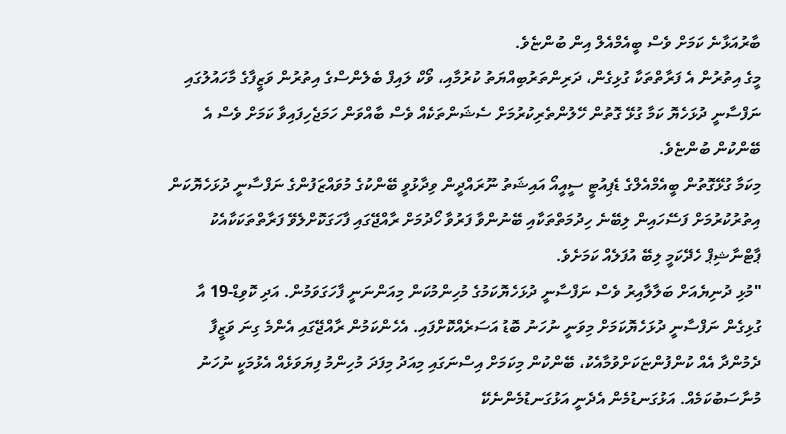ބާރުއަޅާނެ ކަމަށް ވެސް ބީއެމްއެލް އިން ބުންޏެވެ.
މީގެ އިތުރުން އެ ފަރާތްތަކާ ގުޅިގެން، ދަރިންތަރުބިއްޔަތު ކުރުމާއި، ވޯކް ލައިފް ބެލެންސްގެ އިތުރުން ވަޒީފާގެ މާހައުލުގައި ނަފްސާނީ ދުޅަހެޔޮ ކަމާ ގުޅޭ ގޮތުން ހޭލުންތެރިކުރުމަށް ސެޝަންތަކެއް ވެސް ބާއްވަން ހަމަޖެހިފައިވާ ކަމަށް ވެސް އެ ބޭންކުން ބުންޏެވެ.
މިކަމާ ގުޅޭގޮތުން ބީއެމްއެލްގެ ޑެޕިއުޓީ ސީއީއޯ އައިޝަތު ނޫރައްދީން ވިދާޅުވީ ބޭންކުގެ މުވައްޒަފުންގެ ނަފްސާނީ ދުޅަހެޔޮކަން އިތުރުކުރުމަށް ފަސޭހައިން ލިބޭނެ ހިދުމަތްތަކާއި ބޭނުންވާ ފަރުވާ ހޯދުމަށް ރާއްޖޭގައި ފާހަގަކޮށްލެވޭ ފަރާތްތަކަކާއެކު ޕާޓްނާޝިޕް ހެދޭކަމީ ލިބޭ އުފަލެއް ކަމަށެވެ.
"މުޅި ދުނިޔެއަށް ބަލާލާއިރު ވެސް ނަފްސާނީ ދުޅަހެޔޮކަމުގެ މުހިންމުކަން މިއަންނަނީ ފާހަގަވަމުން. އަދި ކޮވިޑް-19 އާ ގުޅިގެން ނަފްސާނީ ދުޅަހެޔޮކަމަށް މިވަނީ ނުހަނު ބޮޑު އަސަރެއްކޮށްފައި. އެހެންކަމުން ރާއްޖޭގައި އެންމެ ގިނަ ވަޒީފާ ދެމުންދާ އެއް ކުންފުންޏަކަށްވުމާއެކު، ބޭންކުން މިކަމަށް އިސްނަގައި މިއަދު މިފަދަ މުހިންމު ފިޔަވަޅެއް އެޅުމަކީ ނުހަނު މުނާސަބުކަމެއް. އަޅުގަނޑުމެން އެދެނީ އަޅުގަނޑުމެންނެކޭ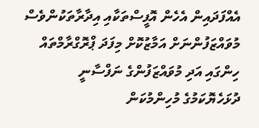އެއްފަދައިން އެހެން އޮފީސްތަކާއި އިދާރާތަކުންވެސް މުވައްޒަފުންނަށް އަމާޒުކޮށް މިފަދަ ޕްރޮގްރާމްތައް ހިންގައި އަދި މުވައްޒަފުންގެ ނަފްސާނީ ދުޅަހެޔޮކަމުގެ މުހިންމުކަން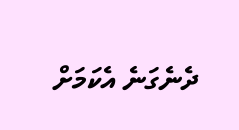ދެނެގަނެ އެކަމަށް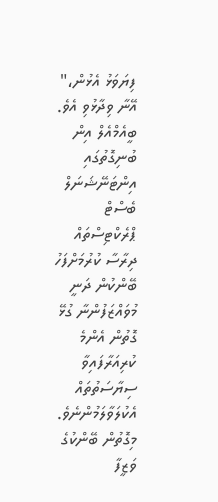ފިޔަވަޅު އެޅުން،" އޭނާ ވިދާޅުވި އެވެ.
ބީއެމްއެލް އިން ބުނިގޮތުގައި އިންޓަނޭޝަނަލް ބެސްޓް ޕްރެކްޓިސްތައް ދިރާސާ ކުރުމަށްފަހު ބޭންކުން ދަނީ މުވައްޒަފުންނާ ގުޅޭ ގޮތުން އެންމެ ކުރިއަރާފައިވާ ސިޔާސަތުތައް އެކުލަވާލަމުންނެވެ. މިގޮތުން ބޭންކުގެ ވަޒީފާ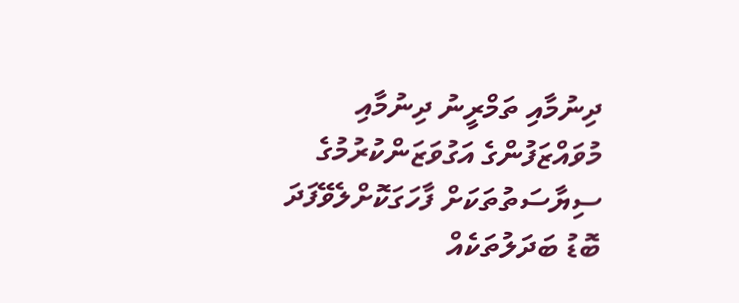ދިނުމާއި ތަމްރީނު ދިނުމާއި މުވައްޒަފުންގެ އަގުވަޒަންކުރުމުގެ ސިޔާސަތުތަކަށް ފާހަގަކޮށްލެވޭފަދަ ބޮޑު ބަދަލުތަކެއް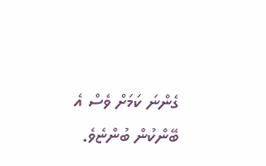ގެންނަ ކަމަށް ވެސް އެ ބޭންކުން ބުންޏެވެ.